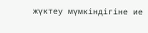жүктеу мүмкіндігіне ие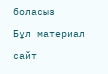боласыз
Бұл материал сайт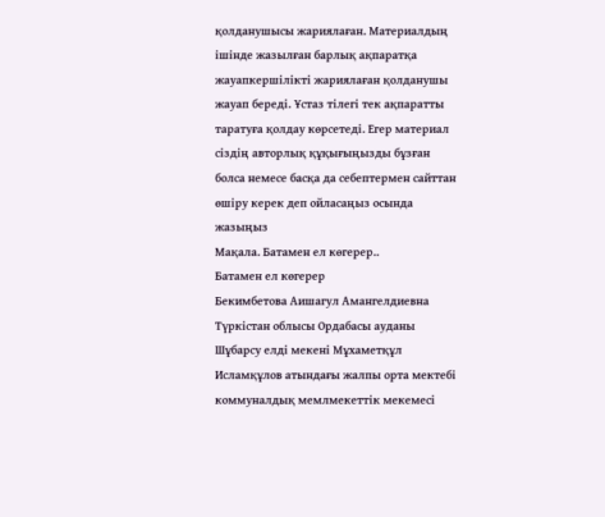қолданушысы жариялаған. Материалдың ішінде жазылған барлық ақпаратқа жауапкершілікті жариялаған қолданушы жауап береді. Ұстаз тілегі тек ақпаратты таратуға қолдау көрсетеді. Егер материал сіздің авторлық құқығыңызды бұзған болса немесе басқа да себептермен сайттан өшіру керек деп ойласаңыз осында жазыңыз
Мақала. Батамен ел көгерер..
Батамен ел көгерер
Бекимбетова Аишагул Амангелдиевна
Түркістан облысы Ордабасы ауданы Шұбарсу елді мекені Мұхаметқұл Исламқұлов атындағы жалпы орта мектебі коммуналдық мемлмекеттік мекемесі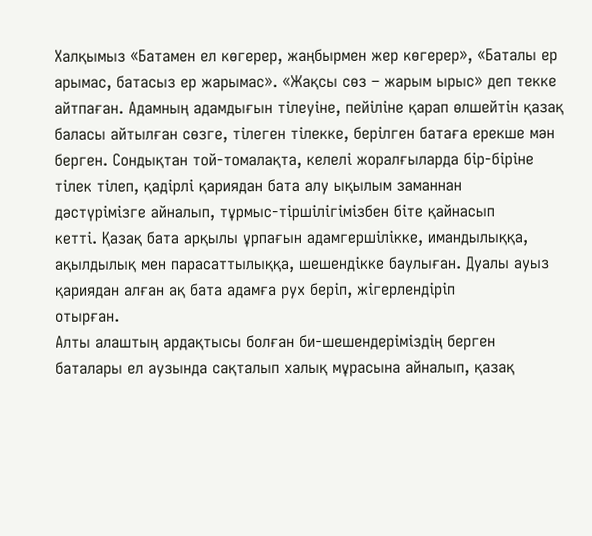Халқымыз «Батамен ел көгерер, жаңбырмен жер көгерер», «Баталы ер
арымас, батасыз ер жарымас». «Жақсы сөз – жарым ырыс» деп текке
айтпаған. Адамның адамдығын тілеуіне, пейіліне қарап өлшейтін қазақ
баласы айтылған сөзге, тілеген тілекке, берілген батаға ерекше мән
берген. Сондықтан той-томалақта, келелі жоралғыларда бір-біріне
тілек тілеп, қадірлі қариядан бата алу ықылым заманнан
дәстүрімізге айналып, тұрмыс-тіршілігімізбен біте қайнасып
кетті. Қазақ бата арқылы ұрпағын адамгершілікке, имандылыққа,
ақылдылық мен парасаттылыққа, шешендікке баулыған. Дуалы ауыз
қариядан алған ақ бата адамға рух беріп, жігерлендіріп
отырған.
Алты алаштың ардақтысы болған би-шешендеріміздің берген
баталары ел аузында сақталып халық мұрасына айналып, қазақ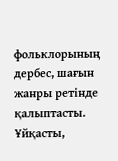фольклорының дербес, шағын жанры ретінде қалыптасты. Ұйқасты,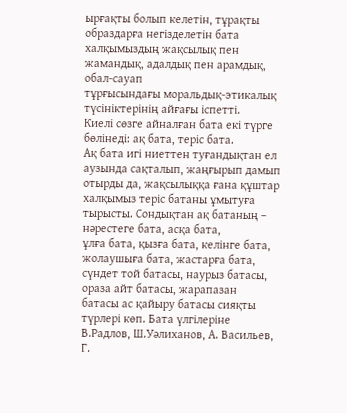ырғақты болып келетін, тұрақты образдарға негізделетін бата
халқымыздың жақсылық пен жамандық, адалдық пен арамдық, обал-сауап
тұрғысындағы моральдық-этикалық түсініктерінің айғағы іспетті.
Киелі сөзге айналған бата екі түрге бөлінеді: ақ бата, теріс бата.
Ақ бата игі ниеттен туғандықтан ел аузында сақталып, жаңғырып дамып
отырды да, жақсылыққа ғана құштар халқымыз теріс батаны ұмытуға
тырысты. Сондықтан ақ батаның – нәрестеге бата, асқа бата,
ұлға бата, қызға бата, келінге бата, жолаушыға бата, жастарға бата,
сүндет той батасы, наурыз батасы, ораза айт батасы, жарапазан
батасы ас қайыру батасы сияқты түрлері көп. Бата үлгілеріне
В.Радлов, Ш.Уәлиханов, А. Васильев, Г.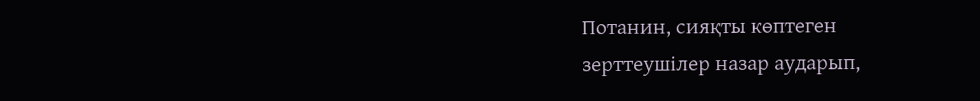Потанин, сияқты көптеген
зерттеушілер назар аударып,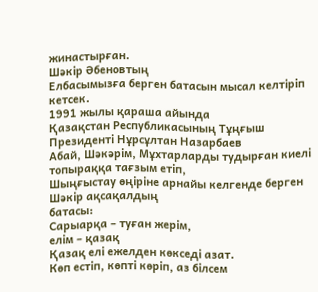жинастырған.
Шәкір Әбеновтың
Елбасымызға берген батасын мысал келтіріп
кетсек.
1991 жылы қараша айында
Қазақстан Республикасының Тұңғыш Президенті Нұрсұлтан Назарбаев
Абай, Шәкәрім, Мұхтарларды тудырған киелі топыраққа тағзым етіп,
Шыңғыстау өңіріне арнайы келгенде берген Шәкір ақсақалдың
батасы:
Сарыарқа – туған жерім,
елім – қазақ
Қазақ елі ежелден көкседі азат.
Көп естіп, көпті көріп, аз білсем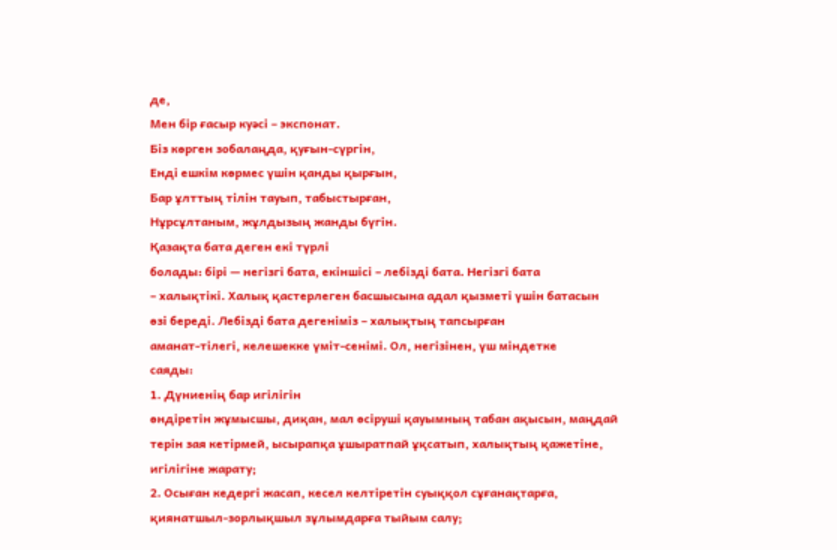де,
Мен бір ғасыр куәсі – экспонат.
Біз көрген зобалаңда, қуғын-сүргін,
Енді ешкім көрмес үшін қанды қырғын,
Бар ұлттың тілін тауып, табыстырған,
Нұрсұлтаным, жұлдызың жанды бүгін.
Қазақта бата деген екі түрлі
болады: бірі — негізгі бата, екіншісі – лебізді бата. Негізгі бата
– халықтікі. Халық қастерлеген басшысына адал қызметі үшін батасын
өзі береді. Лебізді бата дегеніміз – халықтың тапсырған
аманат-тілегі, келешекке үміт-сенімі. Ол, негізінен, үш міндетке
саяды:
1. Дүниенің бар игілігін
өндіретін жұмысшы, диқан, мал өсіруші қауымның табан ақысын, маңдай
терін зая кетірмей, ысырапқа ұшыратпай ұқсатып, халықтың қажетіне,
игілігіне жарату;
2. Осыған кедергі жасап, кесел келтіретін суыққол сұғанақтарға,
қиянатшыл-зорлықшыл зұлымдарға тыйым салу;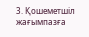3. Қошеметшіл жағымпазға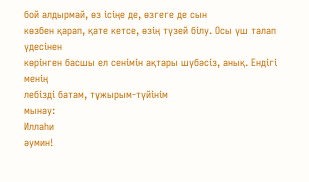бой алдырмай, өз ісіңе де, өзгеге де сын
көзбен қарап, қате кетсе, өзің түзей білу. Осы үш талап үдесінен
көрінген басшы ел сенімін ақтары шүбәсіз, анық. Ендігі менің
лебізді батам, тұжырым-түйінім
мынау:
Иллаһи
әумин!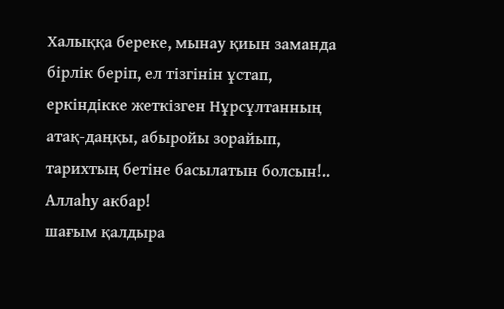Халыққа береке, мынау қиын заманда бірлік беріп, ел тізгінін ұстап,
еркіндікке жеткізген Нұрсұлтанның атақ-даңқы, абыройы зорайып,
тарихтың бетіне басылатын болсын!..
Аллаһу акбар!
шағым қалдыра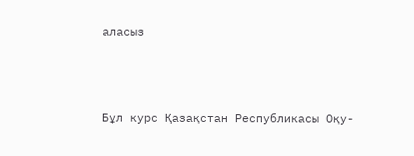аласыз



Бұл курс Қазақстан Республикасы Оқу-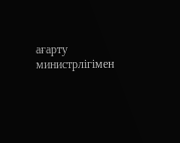ағарту министрлігімен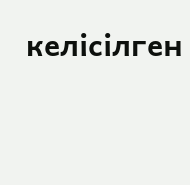келісілген